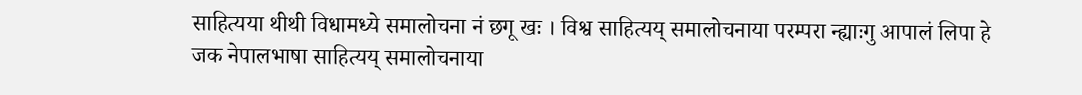साहित्यया थीथी विधामध्ये समालोचना नं छगू खः । विश्व साहित्यय् समालोचनाया परम्परा न्ह्याःगु आपालं लिपा हे जक नेपालभाषा साहित्यय् समालोचनाया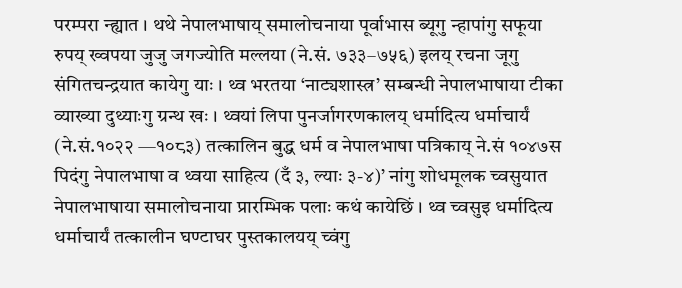परम्परा न्ह्यात । थथे नेपालभाषाय् समालोचनाया पूर्वाभास ब्यूगु न्हापांगु सफूया रुपय् ख्वपया जुजु जगज्योति मल्लया (ने.सं. ७३३–७५६) इलय् रचना जूगु संगितचन्द्रयात कायेगु याः । थ्व भरतया ‘नाट्यशास्त्र’ सम्बन्धी नेपालभाषाया टीका व्याख्या दुथ्याःगु ग्रन्थ खः । थ्वयां लिपा पुनर्जागरणकालय् धर्मादित्य धर्माचार्यं (ने.सं.१०२२ —१०८३) तत्कालिन बुद्ध धर्म व नेपालभाषा पत्रिकाय् ने.सं १०४७स पिदंगु नेपालभाषा व थ्वया साहित्य (दँ ३, ल्याः ३-४)’ नांगु शोधमूलक च्वसुयात नेपालभाषाया समालोचनाया प्रारम्भिक पलाः कथं कायेछिं । थ्व च्वसुइ धर्मादित्य धर्माचार्यं तत्कालीन घण्टाघर पुस्तकालयय् च्वंगु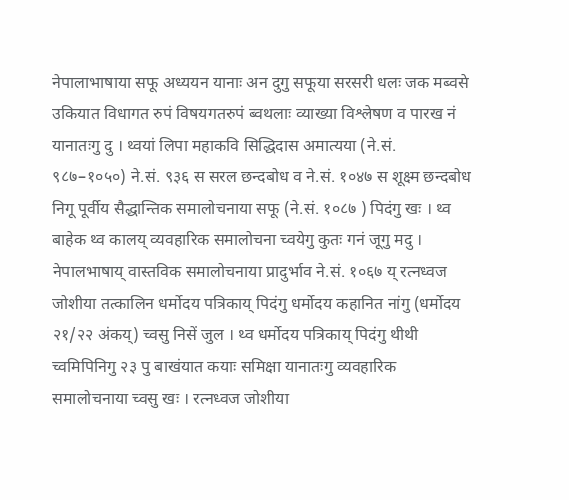नेपालाभाषाया सफू अध्ययन यानाः अन दुगु सफूया सरसरी धलः जक मब्वसे उकियात विधागत रुपं विषयगतरुपं ब्वथलाः व्याख्या विश्लेषण व पारख नं यानातःगु दु । थ्वयां लिपा महाकवि सिद्धिदास अमात्यया (ने.सं. ९८७–१०५०) ने.सं. ९३६ स सरल छन्दबोध व ने.सं. १०४७ स शूक्ष्म छन्दबोध निगू पूर्वीय सैद्धान्तिक समालोचनाया सफू (ने.सं. १०८७ ) पिदंगु खः । थ्व बाहेक थ्व कालय् व्यवहारिक समालोचना च्वयेगु कुतः गनं जूगु मदु ।
नेपालभाषाय् वास्तविक समालोचनाया प्रादुर्भाव ने.सं. १०६७ य् रत्नध्वज जोशीया तत्कालिन धर्मोदय पत्रिकाय् पिदंगु धर्मोदय कहानित नांगु (धर्मोदय २१/२२ अंकय्) च्वसु निसें जुल । थ्व धर्मोदय पत्रिकाय् पिदंगु थीथी च्वमिपिनिगु २३ पु बाखंयात कयाः समिक्षा यानातःगु व्यवहारिक समालोचनाया च्वसु खः । रत्नध्वज जोशीया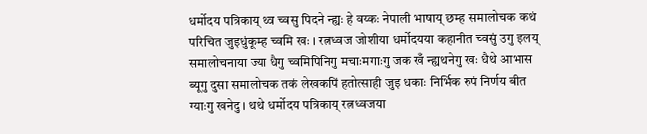धर्मोदय पत्रिकाय् थ्व च्वसु पिदने न्ह्यः हे वय्कः नेपाली भाषाय् छम्ह समालोचक कथं परिचित जुइधुंकूम्ह च्वमि खः । रत्नध्वज जोशीया धर्मोदयया कहानीत च्वसुं उगु इलय् समालोचनाया ज्या धैगु च्वमिपिनिगु मचाःमगाःगु जक खँ न्ह्यथनेगु खः धैथे आभास ब्यूगु दुसा समालोचक तकं लेखकपिं हतोत्साही जुइ धकाः निर्भिक रुपं निर्णय बीत ग्याःगु खनेदु । थथे धर्मोदय पत्रिकाय् रत्नध्वजया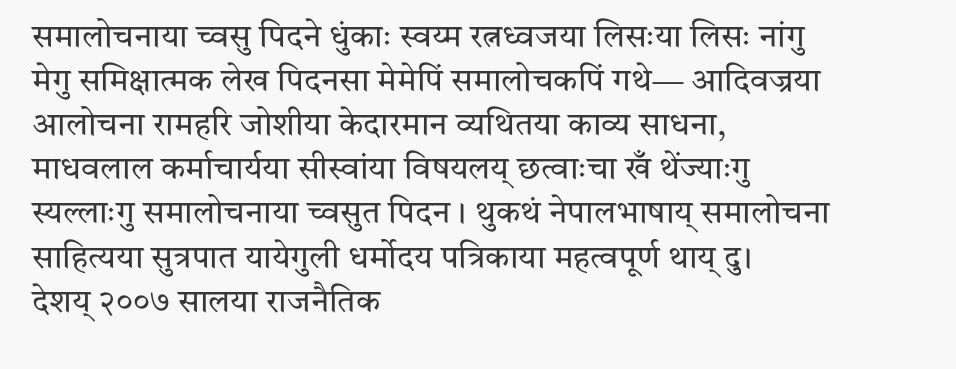समालोचनाया च्वसु पिदने धुंकाः स्वय्म रत्नध्वजया लिसःया लिसः नांगु मेगु समिक्षात्मक लेख पिदनसा मेमेपिं समालोचकपिं गथे— आदिवज्रया आलोचना रामहरि जोशीया केदारमान व्यथितया काव्य साधना, माधवलाल कर्माचार्यया सीस्वांया विषयलय् छत्वाःचा खँ थेंज्याःगु स्यल्लाःगु समालोचनाया च्वसुत पिदन । थुकथं नेपालभाषाय् समालोचना साहित्यया सुत्रपात यायेगुली धर्मोदय पत्रिकाया महत्वपूर्ण थाय् दु।
देशय् २००७ सालया राजनैतिक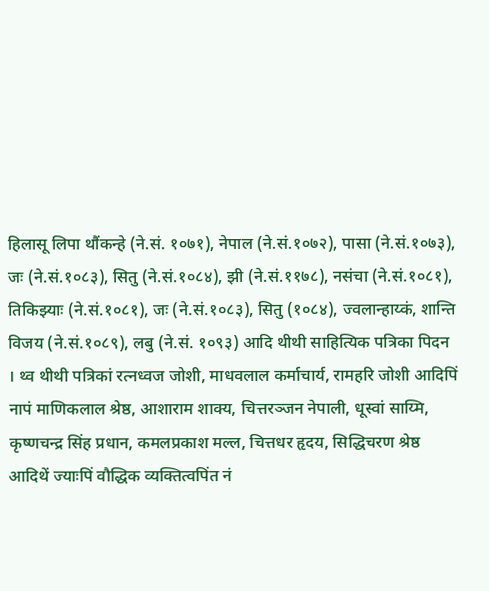हिलासू लिपा थौंकन्हे (ने.सं. १०७१), नेपाल (ने.सं.१०७२), पासा (ने.सं.१०७३), जः (ने.सं.१०८३), सितु (ने.सं.१०८४), झी (ने.सं.११७८), नसंचा (ने.सं.१०८१), तिकिझ्याः (ने.सं.१०८१), जः (ने.सं.१०८३), सितु (१०८४), ज्वलान्हाय्कं, शान्ति विजय (ने.सं.१०८९), लबु (ने.सं. १०९३) आदि थीथी साहित्यिक पत्रिका पिदन । थ्व थीथी पत्रिकां रत्नध्वज जोशी, माधवलाल कर्माचार्य, रामहरि जोशी आदिपिं नापं माणिकलाल श्रेष्ठ, आशाराम शाक्य, चित्तरञ्जन नेपाली, धूस्वां साय्मि, कृष्णचन्द्र सिंह प्रधान, कमलप्रकाश मल्ल, चित्तधर हृदय, सिद्धिचरण श्रेष्ठ आदिथें ज्याःपिं वौद्धिक व्यक्तित्वपिंत नं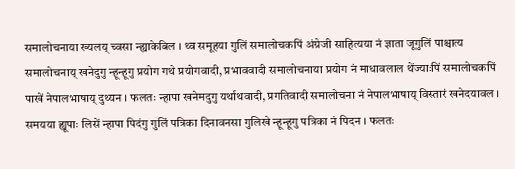समालोचनाया ख्यलय् च्वसा न्ह्याकेबिल । थ्व समूहया गुलिं समालोचकपिं अंग्रेजी साहित्यया नं ज्ञाता जूगुलिं पाश्चात्य समालोचनाय् खनेदुगु न्हून्हूगु प्रयोग गथे प्रयोगवादी, प्रभाववादी समालोचनाया प्रयोग नं माधावलाल थेंज्याःपिं समालोचकपिं पाखें नेपालभाषाय् दुथ्यन । फलतः न्हापा खनेमदुगु यर्थाथवादी, प्रगतिवादी समालोचना नं नेपालभाषाय् विस्तारं खनेदयावल । समयया ह्यूपाः लिसें न्हापा पिदंगु गुलिं पत्रिका दिनावनसा गुलिखे न्हून्हूगु पत्रिका नं पिदन । फलतः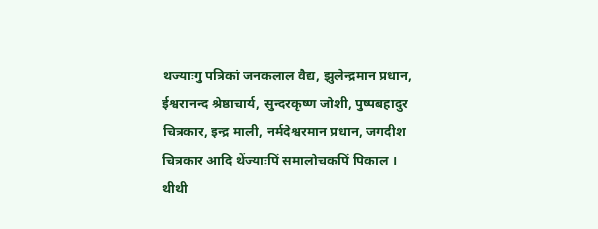थज्याःगु पत्रिकां जनकलाल वैद्य, झुलेन्द्रमान प्रधान, ईश्वरानन्द श्रेष्ठाचार्य, सुन्दरकृष्ण जोशी, पुष्पबहादुर चित्रकार, इन्द्र माली, नर्मदेश्वरमान प्रधान, जगदीश चित्रकार आदि थेंज्याःपिं समालोचकपिं पिकाल । थीथी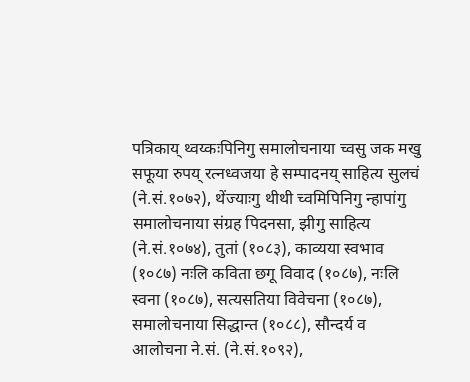पत्रिकाय् थ्वय्कःपिनिगु समालोचनाया च्वसु जक मखु सफूया रुपय् रत्नध्वजया हे सम्पादनय् साहित्य सुलचं (ने.सं.१०७२), थेंज्याःगु थीथी च्वमिपिनिगु न्हापांगु समालोचनाया संग्रह पिदनसा, झीगु साहित्य (ने.सं.१०७४), तुतां (१०८३), काव्यया स्वभाव (१०८७) नःलि कविता छगू विवाद (१०८७), नःलि स्वना (१०८७), सत्यसतिया विवेचना (१०८७), समालोचनाया सिद्धान्त (१०८८), सौन्दर्य व आलोचना ने.सं. (ने.सं.१०९२),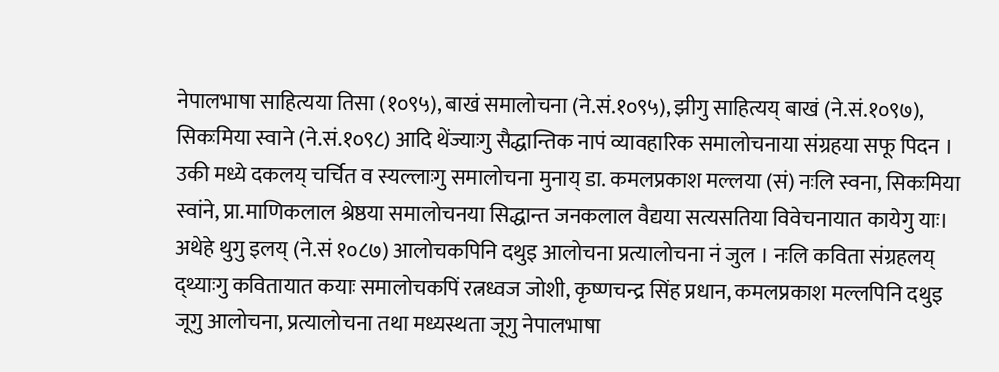नेपालभाषा साहित्यया तिसा (१०९५), बाखं समालोचना (ने.सं.१०९५), झीगु साहित्यय् बाखं (ने.सं.१०९७), सिकःमिया स्वाने (ने.सं.१०९८) आदि थेंज्याःगु सैद्धान्तिक नापं व्यावहारिक समालोचनाया संग्रहया सफू पिदन । उकी मध्ये दकलय् चर्चित व स्यल्लाःगु समालोचना मुनाय् डा. कमलप्रकाश मल्लया (सं) नःलि स्वना, सिकःमिया स्वांने, प्रा.माणिकलाल श्रेष्ठया समालोचनया सिद्धान्त जनकलाल वैद्यया सत्यसतिया विवेचनायात कायेगु याः।
अथेहे थुगु इलय् (ने.सं १०८७) आलोचकपिनि दथुइ आलोचना प्रत्यालोचना नं जुल । नःलि कविता संग्रहलय् द्थ्याःगु कवितायात कयाः समालोचकपिं रत्नध्वज जोशी, कृष्णचन्द्र सिंह प्रधान, कमलप्रकाश मल्लपिनि दथुइ जूगु आलोचना, प्रत्यालोचना तथा मध्यस्थता जूगु नेपालभाषा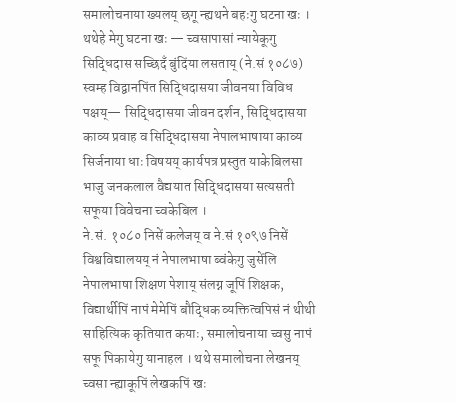समालोचनाया ख्यलय् छगू न्ह्यथने बहःगु घटना खः । थथेहे मेगु घटना खः — च्वसापासां न्यायेकूगु सिद्धिदास सच्छिदँ बुंदिंया लसताय् (ने.सं १०८७) स्वम्ह विद्वानपिंत सिद्धिदासया जीवनया विविध पक्षय्— सिद्धिदासया जीवन दर्शन, सिद्धिदासया काव्य प्रवाह व सिद्धिदासया नेपालभाषाया काव्य सिर्जनाया धाः विषयय् कार्यपत्र प्रस्तुत याकेबिलसा भाजु जनकलाल वैद्ययात सिद्धिदासया सत्यसती सफूया विवेचना च्वकेबिल ।
ने.सं. १०८० निसें कलेजय् व ने.सं १०९७ निसें विश्वविद्यालयय् नं नेपालभाषा ब्वंकेगु जुसेंलि नेपालभाषा शिक्षण पेशाय् संलग्न जूपिं शिक्षक, विद्यार्थीपिं नापं मेमेपिं बौद्धिक व्यक्तित्वपिसं नं थीथी साहित्यिक कृतियात कयाः, समालोचनाया च्वसु नापं सफू पिकायेगु यानाहल । थथे समालोचना लेखनय् च्वसा न्ह्याकूपिं लेखकपिं खः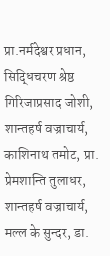प्रा.नर्मदेश्वर प्रधान, सिद्धिचरण श्रेष्ठ गिरिजाप्रसाद जोशी, शान्तहर्ष वज्राचार्य, काशिनाथ तमोट, प्रा. प्रेमशान्ति तुलाधर, शान्तहर्ष वज्राचार्य, मल्ल के सुन्दर, डा.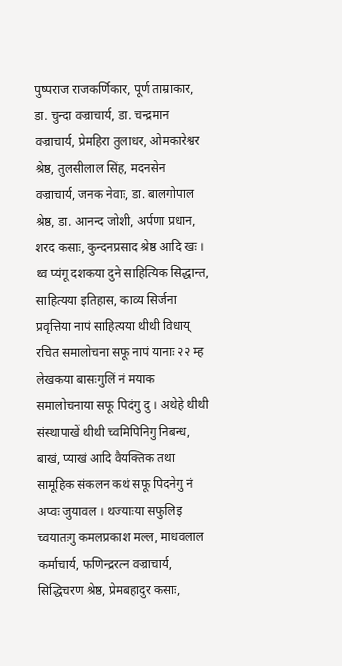पुष्पराज राजकर्णिकार, पूर्ण ताम्राकार, डा. चुन्दा वज्राचार्य, डा. चन्द्रमान वज्राचार्य, प्रेमहिरा तुलाधर, ओमकारेश्वर श्रेष्ठ, तुलसीलाल सिंह, मदनसेन वज्राचार्य, जनक नेवाः, डा. बालगोपाल श्रेष्ठ, डा. आनन्द जोशी, अर्पणा प्रधान, शरद कसाः, कुन्दनप्रसाद श्रेष्ठ आदि खः । थ्व प्यंगू दशकया दुने साहित्यिक सिद्धान्त, साहित्यया इतिहास, काव्य सिर्जना प्रवृत्तिया नापं साहित्यया थीथी विधाय् रचित समालोचना सफू नापं यानाः २२ म्ह लेखकया बासःगुलिं नं मयाक समालोचनाया सफू पिदंगु दु । अथेहे थीथी संस्थापाखें थीथी च्वमिपिनिगु निबन्ध, बाखं, प्याखं आदि वैयक्तिक तथा सामूहिक संकलन कथं सफू पिदनेगु नं अप्वः जुयावल । थज्याःया सफुलिइ च्वयातःगु कमलप्रकाश मल्ल, माधवलाल कर्माचार्य, फणिन्द्ररत्न वज्राचार्य, सिद्धिचरण श्रेष्ठ, प्रेमबहादुर कसाः,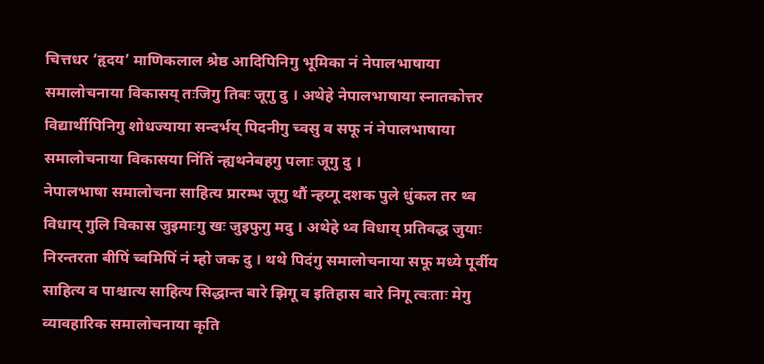चित्तधर ‘हृदय’ माणिकलाल श्रेष्ठ आदिपिनिगु भूमिका नं नेपालभाषाया समालोचनाया विकासय् तःजिगु तिबः जूगु दु । अथेहे नेपालभाषाया स्नातकोत्तर विद्यार्थीपिनिगु शोधज्याया सन्दर्भय् पिदनीगु च्वसु व सफू नं नेपालभाषाया समालोचनाया विकासया निंतिं न्ह्यथनेबहगु पलाः जूगु दु ।
नेपालभाषा समालोचना साहित्य प्रारम्भ जूगु थौं न्हय्गू दशक पुले धुंकल तर थ्व विधाय् गुलि विकास जुइमाःगु खः जुइफुगु मदु । अथेहे थ्व विधाय् प्रतिवद्ध जुयाः निरन्तरता बीपिं च्वमिपिं नं म्हो जक दु । थथे पिदंगु समालोचनाया सफू मध्ये पूर्वीय साहित्य व पाश्चात्य साहित्य सिद्धान्त बारे झिगू व इतिहास बारे निगू त्वःताः मेगु व्यावहारिक समालोचनाया कृति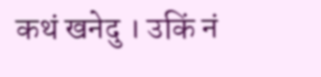कथं खनेदु । उकिं नं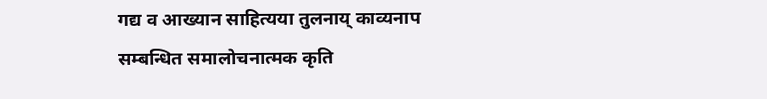गद्य व आख्यान साहित्यया तुलनाय् काव्यनाप सम्बन्धित समालोचनात्मक कृति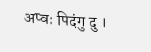अप्वः पिदंगु दु ।